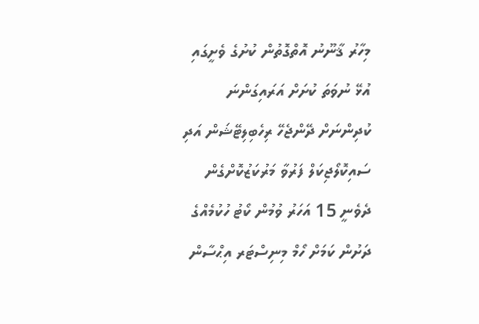މިހާރު ޤާނޫނު އޮތްގޮތުން ކުށުގެ ވެށީގައި އުޅޭ ނުވަތަ ކުށަށް އަރައިގަންނަ ކުދިންނަށް ދޭންޖެހޭ ރިހެބިލިޓޭޝަން އަދި ސައިކޮލޯޖިކަލް ފަރުވާ މަރުކަޒުކޮށްގެން ދެވެނީ 15 އަހަރު ވުމުން ކޯޓު ހުކުމެއްގެ ދަށުން ކަމަށް ހޯމް މިނިސްޓަރ އިޙްސާން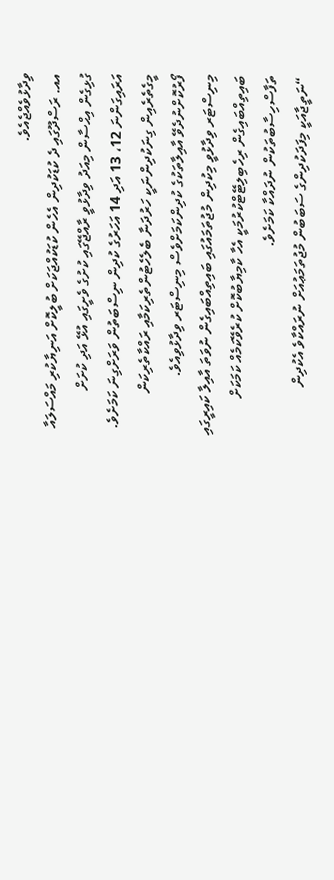ވިދާޅުވެއްޖެއެވެ.
އއ. ރަސްދޫގައި ދެ ކުޑަކުދިން އެހެން ކުޑަކުއްޖަކަށް ބުލީކޮށް އަނިޔާކުރި މައްސަލައާ ގުޅިގެން އިޙްސާން މިއަދު ވިދާޅުވީ ރާއްޖޭގައި ކުށުގެ ވެށީގައި އުޅޭ އަދި ކުށަށް އަރައިގަންނަ 12، 13 އަދި 14 އަހަރުގެ ކުދިން ނިސްބަތުން ވަރަށްގިނަ ކަމަށެވެ. މީގެތެރެއިން ގިނަކުދިންނަކީ ހަރުދަނާ ބެލެހެޓުންތެރިކަމާއި ރައްކާތެރިކަން ފޯރުކޮށްނުދެވޭ އާއިލާތަކުގެ ކުދިންކަމަށްވެސް މިނިސްޓަރ ވިދާޅުވިއެވެ.
މިނިސްޓަރ ވިދާޅުވީ މިކުދިން މުޖުތަމައުގައި ބައިތިއްބައިގެން ނުވަތަ އާއިލާ ކައިރީގައި ބައިތިއްބައިގެން ރިހެބިލިޓޭޓްކުރުމަކީ އެހާ ކާމިޔާބުކޮށް ކުރެވޭކަމެއް ކަމަކަށް ތަފާސްހިސާބުތަކުން ނުދައްކާ ކަމަށެވެ.
“ނަތީޖާއަކީ މިފަދަކުދިންގެ ސަބަބުން މުޖުތަމަޢުއަށް ނުރައްކާވެ އެކުދިން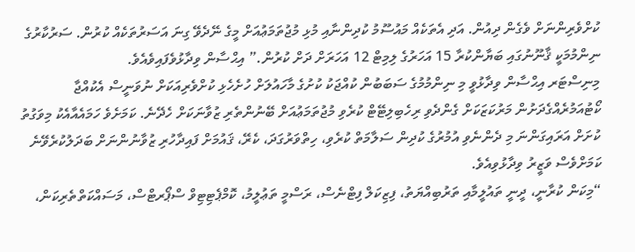ކުށްވެރިންނަށް ވެގެން ދިއުން. އަދި އެތަކެއް މައުސޫމު ކުދިންނާއި މުޅި މުޖުތަމަޢުއަށް މީގެ ނޭދެވޭ ގިނަ އަސަރުތަކެއް ކުރުން. ސަރުކާރުގެ ނިންމުމަކީ ޤާނޫނުގައި ބަޔާންކުރާ 15 އަހަރުގެ ލިމިޓް 12 އަހަރަށް ދަށް ކުރުން.” އިޙްސާން ވިދާޅުވެފައިވެއެވެ.
މިނިސްޓަރ އިޙްސާން ވިދާޅުވީ މި ނިންމުމުގެ ސަބަބުން ކުއްޖަކު ކުށުގެ މާހައުލަށް ހުށެހެޅި ކުށްވެރިއަކަށް ނުވަނީސް އެކުއްޖާ ކޯޓުއަމުރެއްގެދަށުން މަރުކަޒަކަށް ގެންދެވި ރިހެބިލިޓޭޓް ކުރެވި މުޖުތަމަޢުއަށް ބޭނުންތެރި ޒުވާނަކަށް ހެދޭނެ. ކަމަށެވެ ހަމައެއާއެކު މިވަގުތު ކުށަށް އަރައިގަންނަ މި ދެންނެވި އުމުރުގެ ކުދިން ސަލާމަތް ކުރެވި، ހިތްވަރުގަދަ، ކެރޭ، ޤައުމަށް ފައިދާހުރި ޒުވާނުންނަށް ބަދަލުކުރެވޭނެ ކަމަށްވެސް ވަޒީރު ވިދާޅުވިއެވެ.
“މިކަން ކުރާނީ، ދީނީ ތައުލީމާއި ތަރުބިއްޔަތު، ފިޒިކަލް ފިޓްނެސް، ރަސްމީ ތަޢުލީމު، ކޮމްޕެޓިޓިވް ސްޕޯރޓްސް، މަސައްކަތްތެރިކަން،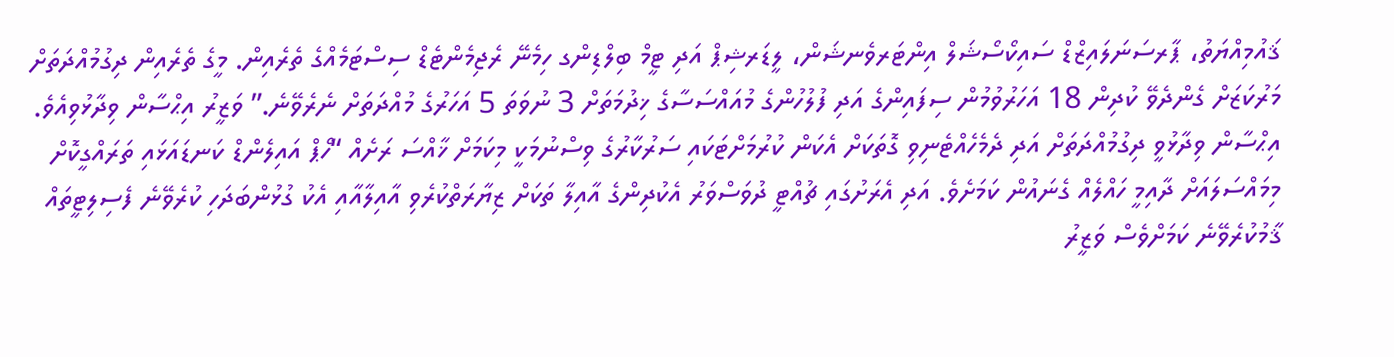ޤައުމިއްޔަތު، ޕާރސަނަލައިޒްޑް ސައިކޯސޯޝަލް އިންޓަރވެނޝަން، ލީޑަރޝިޕް އަދި ޓީމް ބިލްޑިންގ ހިމެނޭ ރެޖިމެންޓެޑް ސިސްޓަމެއްގެ ތެރެއިން. މީގެ ތެރެއިން ދިގުމުއްދަތަށް މަރުކަޒަށް ގެންދެވޭ ކުދިން 18 އަހަރުވުމުން ސިފައިންގެ އަދި ފުލުހުންގެ މުއައްސަސާގެ ޚިދުމަތަށް 3 ނުވަތަ 5 އަހަރުގެ މުއްދަތަށް ނެރެވޭނެ.” ވަޒީރު އިޙްސާން ވިދާޅުވިއެވެ.
އިޙްސާން ވިދާޅުވީ ދިގުމުއްދަތަށް އަދި ދެމެހެއްޓެނިވި ގޮތަކަށް އެކަން ކުރުމަށްޓަކައި ސަރުކާރުގެ ވިސްނުމަކީ މިކަމަށް ޚާއްސަ ރަށެއް “ހޯޕް އައިލެންޑް ކަނޑައަޅައި ތަރައްގީކޮށް މިމައްސަލައަށް ދާއިމީ ހައްލެއް ގެނައުން ކަމަށެވެ. އަދި އެރަށުގައި ޗުއްޓީ ދުވަސްވަރު އެކުދިންގެ އާއިލާ ތަކަށް ޒިޔާރަތްކުރެވި އާއިލާއާއި އެކު ގުޅުންބަދަހި ކުރެވޭނެ ފެސިލިޓީތައް ޤާމުކުރެވޭނެ ކަމަށްވެސް ވަޒީރު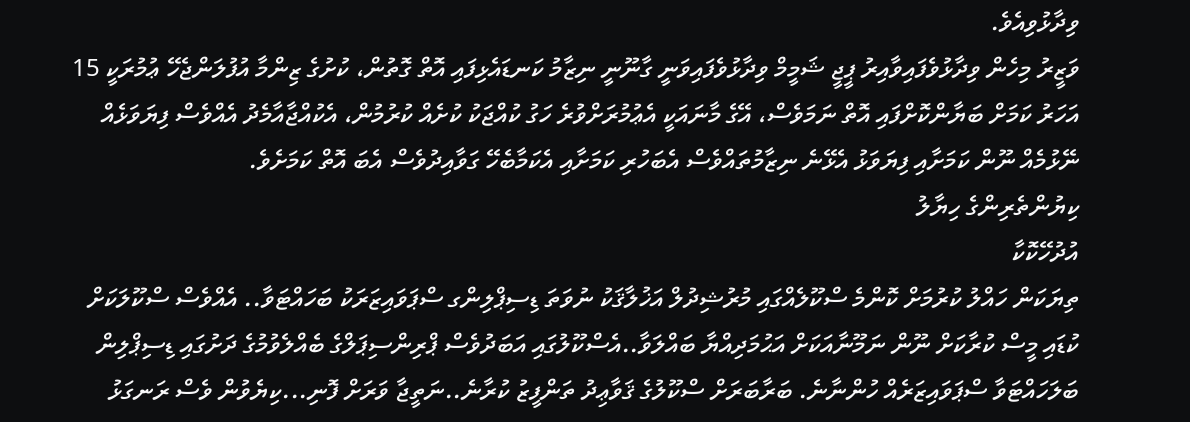ވިދާޅުވިއެވެ.
ވަޒީރު މިހެން ވިދާޅުވެފައިވާއިރު ޕީޖީ ޝަމީމް ވިދާޅުވެފައިވަނީ ގާނޫނީ ނިޒާމު ކަނޑައެޅިފައި އޮތް ގޮތުން، ކުށުގެ ޒިންމާ އުފުލަންޖެހޭ ޢުމުރަކީ 15 އަހަރު ކަމަށް ބަޔާންކޮށްފައި އޮތް ނަމަވެސް، އޭގެ މާނައަކީ އެޢުމުރަށްވުރެ ހަގު ކުއްޖަކު ކުށެއް ކުރުމުން، އެކުއްޖާއާމެދު އެއްވެސް ފިޔަވަޅެއް ނޭޅުމެއް ނޫން ކަމަށާއި ފިޔަވަޅު އެޅޭނެ ނިޒާމުތައްވެސް އެބަހުރި ކަމަށާއި އެކަމާބެހޭ ގަވާއިދުވެސް އެބަ އޮތް ކަމަށެވެ.
ކިޔުންތެރިންގެ ހިޔާލު
އުދުހޭކޮކާ
ތިޔަކަން ހައްލު ކުރުމަށް ކޮންމެ ސްކޫލެއްގައި މުރުޝިދުލް އަޚުލާޤަކު ނުވަތަ ޑިސިޕްލިންގ ސްޕަވައިޒަރަކު ބަހައްޓަވާ.. އެއްވެސް ސްކޫލަކަށް ކުޑައި މީސް ކުރާކަށް ނޫން ނަމޫނާއަކަށް އަޙުމަދިއްޔާ ބައްލަވާ..އެސްކޫލުގައި އަބަދުވެސް ޕްރިންސިޕަލްގެ ބެއްލެވުމުގެ ދަށުގައި ޑިސިޕްލިން ބަލަހައްޓަވާ ސްޕަވައިޒަރެއް ހުންނާނެ. ބަރާބަރަށް ސްކޫލުގެ ޤަވާޢިދު ތަންފީޒު ކުރާނެ..ނަތީޖާ ވަރަށް ފޮނި...ކިޔެވުން ވެސް ރަނގަޅު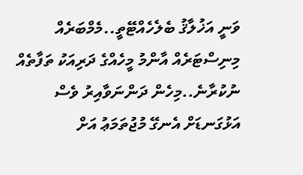ވަނީ އަޚުލާޤު ބެލެހެއްޓޭތީ..މެމްބަރެއް މިނިސްޓަރެއް އާންމު މީހެއްގެ ދަރިއަކު ތަފާތެއް ނުކުރާނެ..މިހެން ދަންނަވާއިރު ވެސް އަޅުގަނޑަށް އެނގޭ މުޖުތަމަޢު އަށް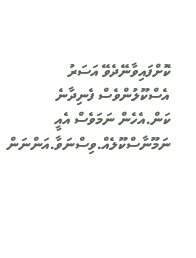ކޮށްފައިވާނޭދެވޭ އަސަރު އެސްކޫލުންވެސް ފެނިދާނެ ކަން.އެހެން ނަމަވެސް އެއީ ނަމޫނާސްކޫލެއް.ވިސްނަވާ.އަންނަން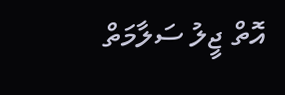އޮތް ޖީލު ސަލާމަތް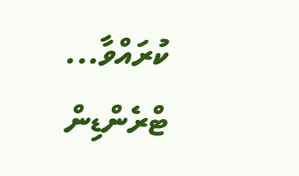ކުރައްވާ...
ޓްރެންޑިން